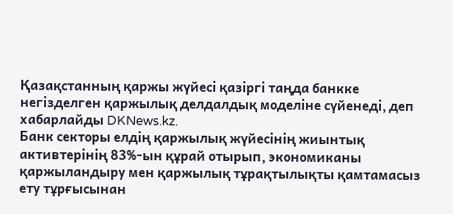Қазақстанның қаржы жүйесі қазіргі таңда банкке негізделген қаржылық делдалдық моделіне сүйенеді, деп хабарлайды DKNews.kz.
Банк секторы елдің қаржылық жүйесінің жиынтық активтерінің 83%-ын құрай отырып, экономиканы қаржыландыру мен қаржылық тұрақтылықты қамтамасыз ету тұрғысынан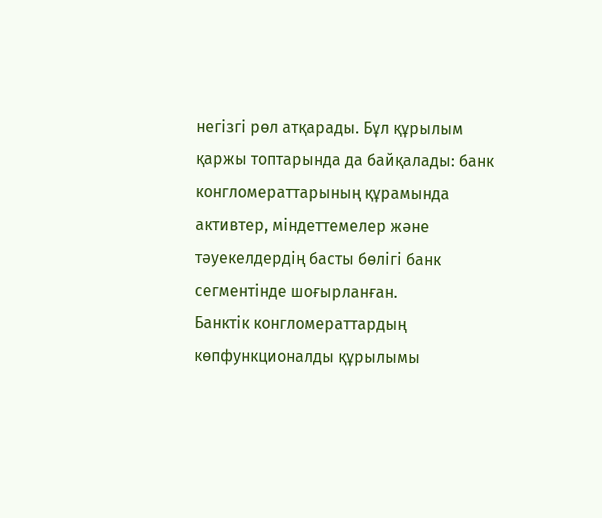негізгі рөл атқарады. Бұл құрылым қаржы топтарында да байқалады: банк конгломераттарының құрамында активтер, міндеттемелер және тәуекелдердің басты бөлігі банк сегментінде шоғырланған.
Банктік конгломераттардың көпфункционалды құрылымы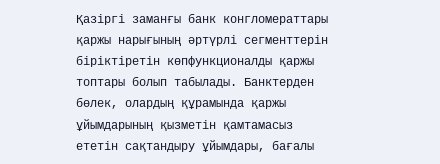Қазіргі заманғы банк конгломераттары қаржы нарығының әртүрлі сегменттерін біріктіретін көпфункционалды қаржы топтары болып табылады. Банктерден бөлек, олардың құрамында қаржы ұйымдарының қызметін қамтамасыз ететін сақтандыру ұйымдары, бағалы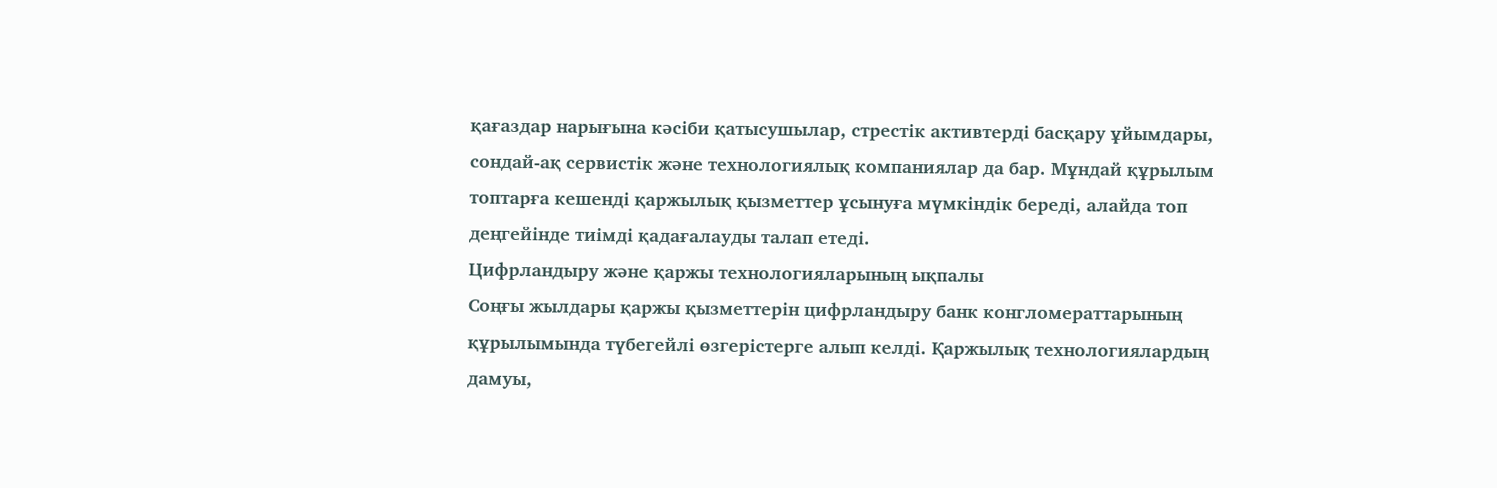қағаздар нарығына кәсіби қатысушылар, стрестік активтерді басқару ұйымдары, сондай-ақ сервистік және технологиялық компаниялар да бар. Мұндай құрылым топтарға кешенді қаржылық қызметтер ұсынуға мүмкіндік береді, алайда топ деңгейінде тиімді қадағалауды талап етеді.
Цифрландыру және қаржы технологияларының ықпалы
Соңғы жылдары қаржы қызметтерін цифрландыру банк конгломераттарының құрылымында түбегейлі өзгерістерге алып келді. Қаржылық технологиялардың дамуы,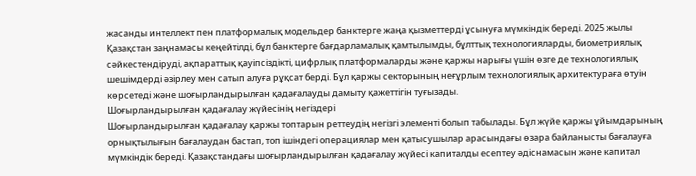жасанды интеллект пен платформалық модельдер банктерге жаңа қызметтерді ұсынуға мүмкіндік береді. 2025 жылы Қазақстан заңнамасы кеңейтілді, бұл банктерге бағдарламалық қамтылымды, бұлттық технологияларды, биометриялық сәйкестендіруді, ақпараттық қауіпсіздікті, цифрлық платформаларды және қаржы нарығы үшін өзге де технологиялық шешімдерді әзірлеу мен сатып алуға рұқсат берді. Бұл қаржы секторының неғұрлым технологиялық архитектураға өтуін көрсетеді және шоғырландырылған қадағалауды дамыту қажеттігін туғызады.
Шоғырландырылған қадағалау жүйесінің негіздері
Шоғырландырылған қадағалау қаржы топтарын реттеудің негізгі элементі болып табылады. Бұл жүйе қаржы ұйымдарының орнықтылығын бағалаудан бастап, топ ішіндегі операциялар мен қатысушылар арасындағы өзара байланысты бағалауға мүмкіндік береді. Қазақстандағы шоғырландырылған қадағалау жүйесі капиталды есептеу әдіснамасын және капитал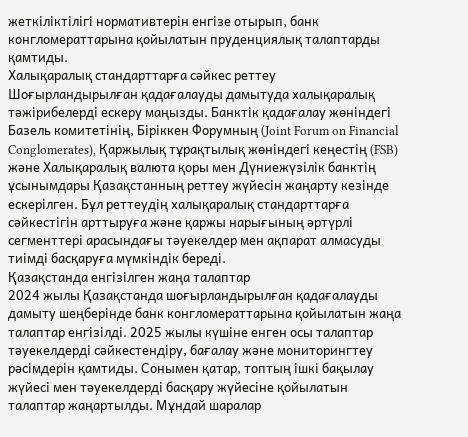жеткіліктілігі нормативтерін енгізе отырып, банк конгломераттарына қойылатын пруденциялық талаптарды қамтиды.
Халықаралық стандарттарға сәйкес реттеу
Шоғырландырылған қадағалауды дамытуда халықаралық тәжірибелерді ескеру маңызды. Банктік қадағалау жөніндегі Базель комитетінің, Біріккен Форумның (Joint Forum on Financial Conglomerates), Қаржылық тұрақтылық жөніндегі кеңестің (FSB) және Халықаралық валюта қоры мен Дүниежүзілік банктің ұсынымдары Қазақстанның реттеу жүйесін жаңарту кезінде ескерілген. Бұл реттеудің халықаралық стандарттарға сәйкестігін арттыруға және қаржы нарығының әртүрлі сегменттері арасындағы тәуекелдер мен ақпарат алмасуды тиімді басқаруға мүмкіндік береді.
Қазақстанда енгізілген жаңа талаптар
2024 жылы Қазақстанда шоғырландырылған қадағалауды дамыту шеңберінде банк конгломераттарына қойылатын жаңа талаптар енгізілді. 2025 жылы күшіне енген осы талаптар тәуекелдерді сәйкестендіру, бағалау және мониторингтеу рәсімдерін қамтиды. Сонымен қатар, топтың ішкі бақылау жүйесі мен тәуекелдерді басқару жүйесіне қойылатын талаптар жаңартылды. Мұндай шаралар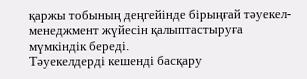қаржы тобының деңгейінде бірыңғай тәуекел-менеджмент жүйесін қалыптастыруға мүмкіндік береді.
Тәуекелдерді кешенді басқару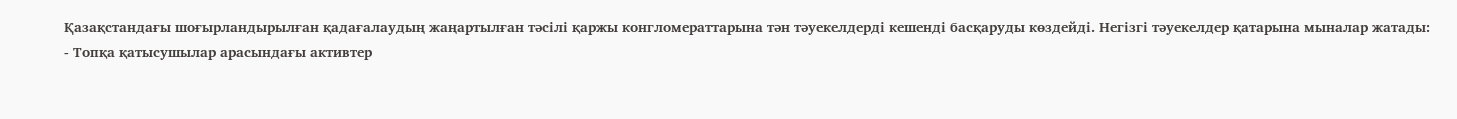Қазақстандағы шоғырландырылған қадағалаудың жаңартылған тәсілі қаржы конгломераттарына тән тәуекелдерді кешенді басқаруды көздейді. Негізгі тәуекелдер қатарына мыналар жатады:
- Топқа қатысушылар арасындағы активтер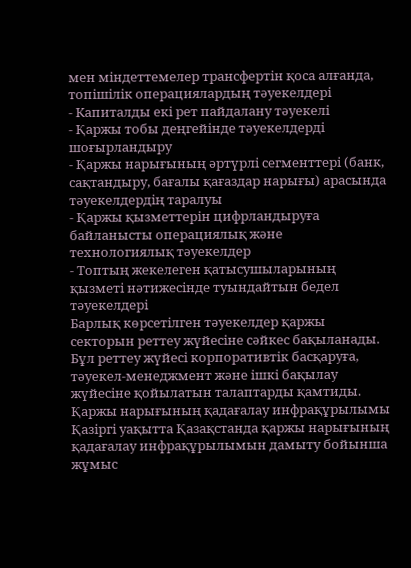мен міндеттемелер трансфертін қоса алғанда, топішілік операциялардың тәуекелдері
- Капиталды екі рет пайдалану тәуекелі
- Қаржы тобы деңгейінде тәуекелдерді шоғырландыру
- Қаржы нарығының әртүрлі сегменттері (банк, сақтандыру, бағалы қағаздар нарығы) арасында тәуекелдердің таралуы
- Қаржы қызметтерін цифрландыруға байланысты операциялық және технологиялық тәуекелдер
- Топтың жекелеген қатысушыларының қызметі нәтижесінде туындайтын бедел тәуекелдері
Барлық көрсетілген тәуекелдер қаржы секторын реттеу жүйесіне сәйкес бақыланады. Бұл реттеу жүйесі корпоративтік басқаруға, тәуекел-менеджмент және ішкі бақылау жүйесіне қойылатын талаптарды қамтиды.
Қаржы нарығының қадағалау инфрақұрылымы
Қазіргі уақытта Қазақстанда қаржы нарығының қадағалау инфрақұрылымын дамыту бойынша жұмыс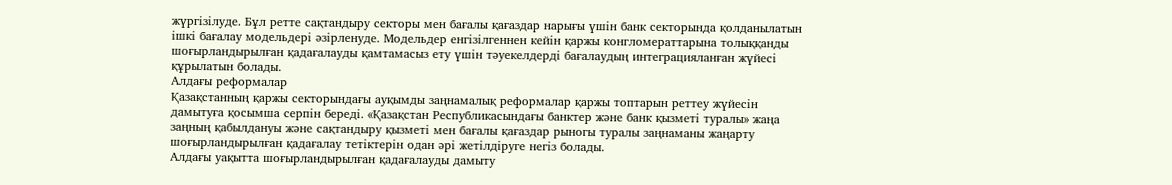жүргізілуде. Бұл ретте сақтандыру секторы мен бағалы қағаздар нарығы үшін банк секторында қолданылатын ішкі бағалау модельдері әзірленуде. Модельдер енгізілгеннен кейін қаржы конгломераттарына толыққанды шоғырландырылған қадағалауды қамтамасыз ету үшін тәуекелдерді бағалаудың интеграцияланған жүйесі құрылатын болады.
Алдағы реформалар
Қазақстанның қаржы секторындағы ауқымды заңнамалық реформалар қаржы топтарын реттеу жүйесін дамытуға қосымша серпін береді. «Қазақстан Республикасындағы банктер және банк қызметі туралы» жаңа заңның қабылдануы және сақтандыру қызметі мен бағалы қағаздар рыногы туралы заңнаманы жаңарту шоғырландырылған қадағалау тетіктерін одан әрі жетілдіруге негіз болады.
Алдағы уақытта шоғырландырылған қадағалауды дамыту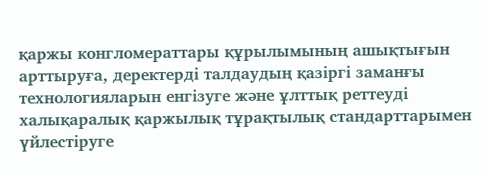қаржы конгломераттары құрылымының ашықтығын арттыруға, деректерді талдаудың қазіргі заманғы технологияларын енгізуге және ұлттық реттеуді халықаралық қаржылық тұрақтылық стандарттарымен үйлестіруге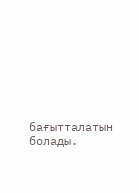бағытталатын болады.